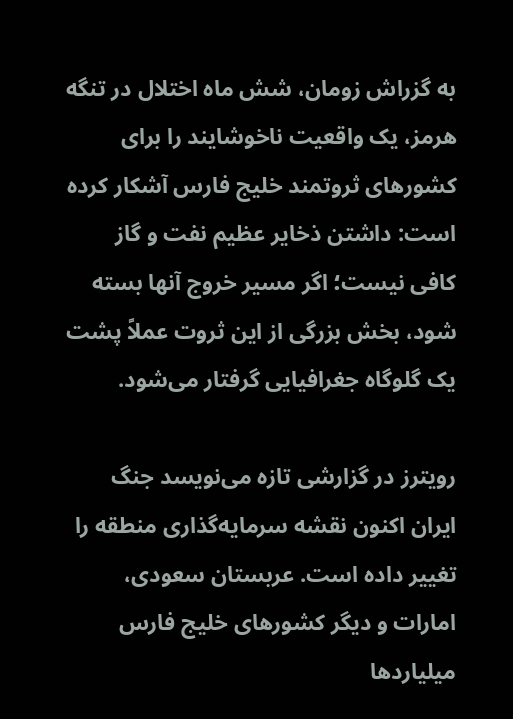به گزراش زومان، شش ماه اختلال در تنگه هرمز، یک واقعیت ناخوشایند را برای کشورهای ثروتمند خلیج فارس آشکار کرده است: داشتن ذخایر عظیم نفت و گاز کافی نیست؛ اگر مسیر خروج آنها بسته شود، بخش بزرگی از این ثروت عملاً پشت یک گلوگاه جغرافیایی گرفتار می‌شود.

رویترز در گزارشی تازه می‌نویسد جنگ ایران اکنون نقشه سرمایه‌گذاری منطقه را تغییر داده است. عربستان سعودی، امارات و دیگر کشورهای خلیج فارس میلیاردها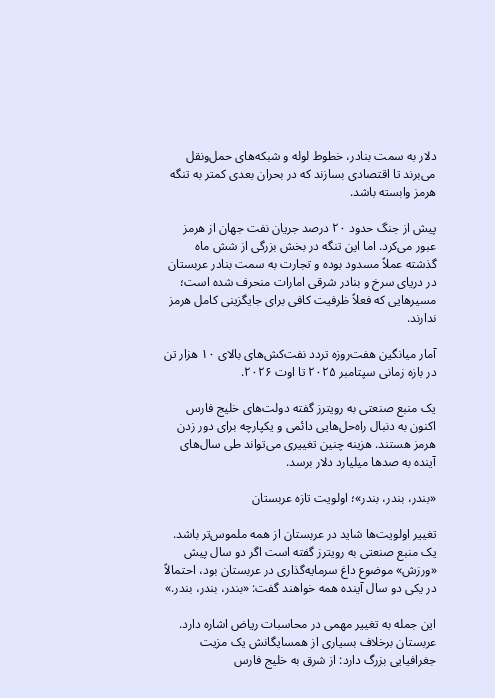دلار به سمت بنادر، خطوط لوله و شبکه‌های حمل‌ونقل می‌برند تا اقتصادی بسازند که در بحران بعدی کمتر به تنگه هرمز وابسته باشد.

پیش از جنگ حدود ۲۰ درصد جریان نفت جهان از هرمز عبور می‌کرد. اما این تنگه در بخش بزرگی از شش ماه گذشته عملاً مسدود بوده و تجارت به سمت بنادر عربستان در دریای سرخ و بنادر شرقی امارات منحرف شده است؛ مسیرهایی که فعلاً ظرفیت کافی برای جایگزینی کامل هرمز ندارند.

آمار میانگین هفت‌روزه تردد نفت‌کش‌های بالای ۱۰ هزار تن در بازه زمانی سپتامبر ۲۰۲۵ تا اوت ۲۰۲۶.

یک منبع صنعتی به رویترز گفته دولت‌های خلیج فارس اکنون به دنبال راه‌حل‌هایی دائمی و یکپارچه برای دور زدن هرمز هستند. هزینه چنین تغییری می‌تواند طی سال‌های آینده به صدها میلیارد دلار برسد.

«بندر، بندر، بندر»؛ اولویت تازه عربستان

تغییر اولویت‌ها شاید در عربستان از همه ملموس‌تر باشد. یک منبع صنعتی به رویترز گفته است اگر دو سال پیش «ورزش» موضوع داغ سرمایه‌گذاری در عربستان بود، احتمالاً در یکی دو سال آینده همه خواهند گفت: «بندر، بندر، بندر.»

این جمله به تغییر مهمی در محاسبات ریاض اشاره دارد. عربستان برخلاف بسیاری از همسایگانش یک مزیت جغرافیایی بزرگ دارد: از شرق به خلیج فارس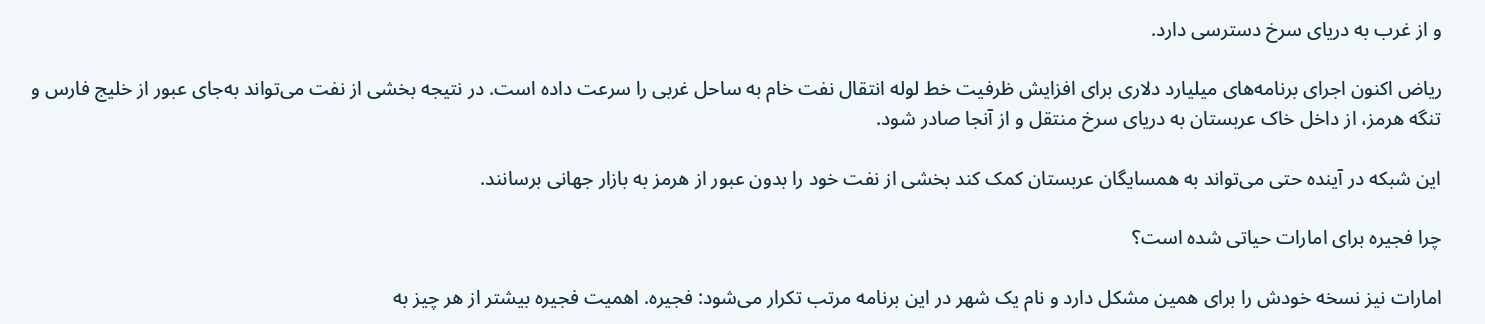و از غرب به دریای سرخ دسترسی دارد.

ریاض اکنون اجرای برنامه‌های میلیارد دلاری برای افزایش ظرفیت خط لوله انتقال نفت خام به ساحل غربی را سرعت داده است. در نتیجه بخشی از نفت می‌تواند به‌جای عبور از خلیج فارس و تنگه هرمز، از داخل خاک عربستان به دریای سرخ منتقل و از آنجا صادر شود.

این شبکه در آینده حتی می‌تواند به همسایگان عربستان کمک کند بخشی از نفت خود را بدون عبور از هرمز به بازار جهانی برسانند.

چرا فجیره برای امارات حیاتی شده است؟

امارات نیز نسخه خودش را برای همین مشکل دارد و نام یک شهر در این برنامه مرتب تکرار می‌شود: فجیره. اهمیت فجیره بیشتر از هر چیز به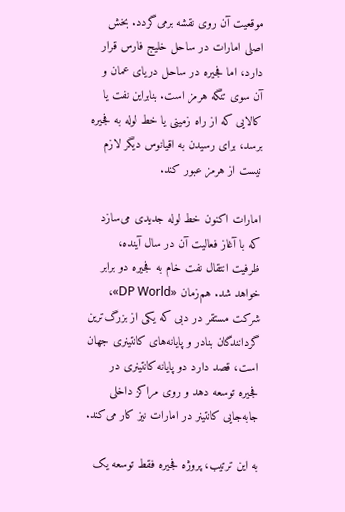موقعیت آن روی نقشه برمی‌گردد. بخش اصلی امارات در ساحل خلیج فارس قرار دارد، اما فجیره در ساحل دریای عمان و آن سوی تنگه هرمز است. بنابراین نفت یا کالایی که از راه زمینی یا خط لوله به فجیره برسد، برای رسیدن به اقیانوس دیگر لازم نیست از هرمز عبور کند.

امارات اکنون خط لوله جدیدی می‌سازد که با آغاز فعالیت آن در سال آینده، ظرفیت انتقال نفت خام به فجیره دو برابر خواهد شد. هم‌زمان «DP World»، شرکت مستقر در دبی که یکی از بزرگ‌ترین گردانندگان بنادر و پایانه‌های کانتینری جهان است، قصد دارد دو پایانه کانتینری در فجیره توسعه دهد و روی مراکز داخلی جابه‌جایی کانتینر در امارات نیز کار می‌کند.

به این ترتیب، پروژه فجیره فقط توسعه یک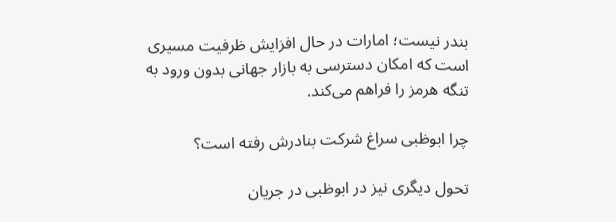بندر نیست؛ امارات در حال افزایش ظرفیت مسیری است که امکان دسترسی به بازار جهانی بدون ورود به تنگه هرمز را فراهم می‌کند.

چرا ابوظبی سراغ شرکت بنادرش رفته است؟

تحول دیگری نیز در ابوظبی در جریان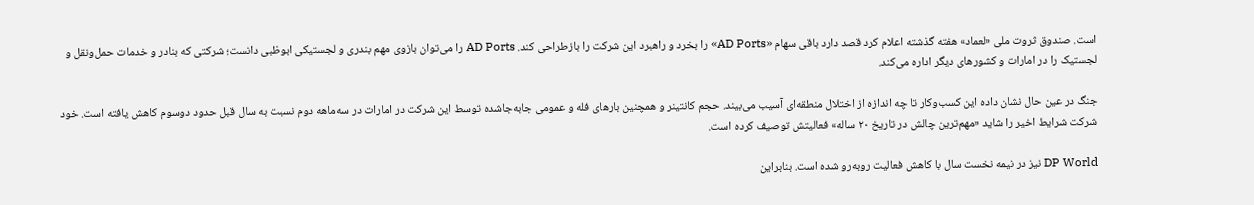است. صندوق ثروت ملی «لعماد» هفته گذشته اعلام کرد قصد دارد باقی سهام «AD Ports» را بخرد و راهبرد این شرکت را بازطراحی کند. AD Ports را می‌توان بازوی مهم بندری و لجستیکی ابوظبی دانست؛ شرکتی که بنادر و خدمات حمل‌ونقل و لجستیک را در امارات و کشورهای دیگر اداره می‌کند.

جنگ در عین حال نشان داده این کسب‌وکار تا چه اندازه از اختلال منطقه‌ای آسیب می‌بیند. حجم کانتینر و همچنین بارهای فله و عمومی جابه‌جا‌شده توسط این شرکت در امارات در سه‌ماهه دوم نسبت به سال قبل حدود دوسوم کاهش یافته است. خود شرکت شرایط اخیر را شاید «مهم‌ترین چالش در تاریخ ۲۰ ساله» فعالیتش توصیف کرده است.

DP World نیز در نیمه نخست سال با کاهش فعالیت روبه‌رو شده است. بنابراین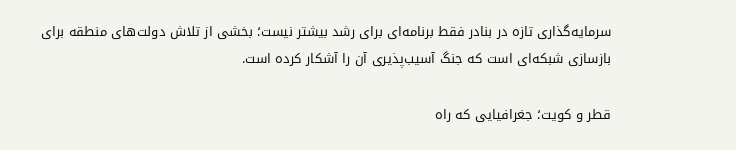سرمایه‌گذاری تازه در بنادر فقط برنامه‌ای برای رشد بیشتر نیست؛ بخشی از تلاش دولت‌های منطقه برای بازسازی شبکه‌ای است که جنگ آسیب‌پذیری آن را آشکار کرده است.

قطر و کویت؛ جغرافیایی که راه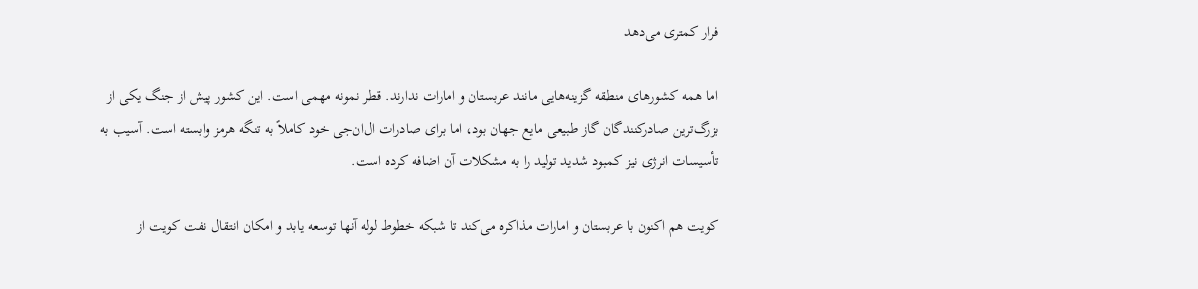فرار کمتری می‌دهد

اما همه کشورهای منطقه گزینه‌هایی مانند عربستان و امارات ندارند. قطر نمونه مهمی است. این کشور پیش از جنگ یکی از بزرگ‌ترین صادرکنندگان گاز طبیعی مایع جهان بود، اما برای صادرات ال‌ان‌جی خود کاملاً به تنگه هرمز وابسته است. آسیب به تأسیسات انرژی نیز کمبود شدید تولید را به مشکلات آن اضافه کرده است.

کویت هم اکنون با عربستان و امارات مذاکره می‌کند تا شبکه خطوط لوله آنها توسعه یابد و امکان انتقال نفت کویت از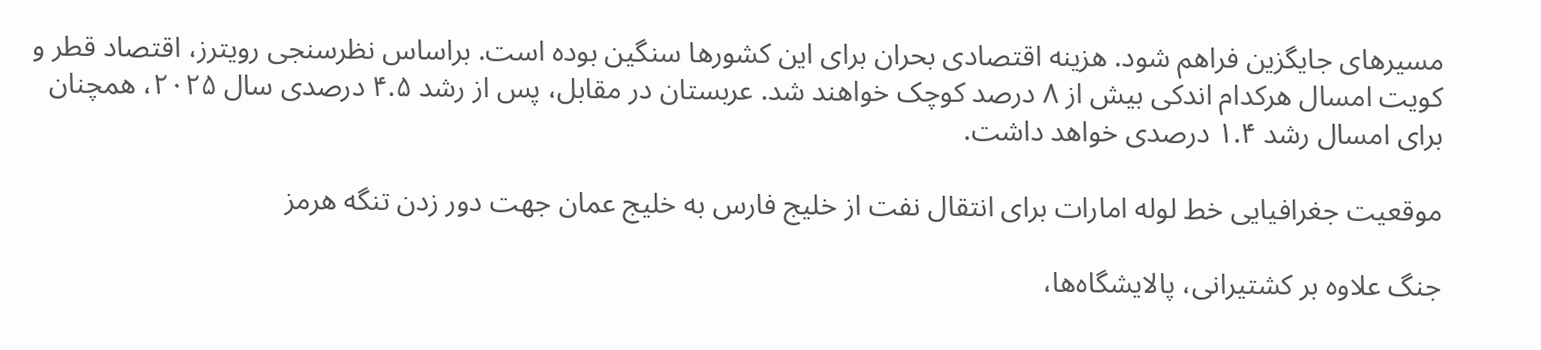مسیرهای جایگزین فراهم شود. هزینه اقتصادی بحران برای این کشورها سنگین بوده است. براساس نظرسنجی رویترز، اقتصاد قطر و کویت امسال هرکدام اندکی بیش از ۸ درصد کوچک خواهند شد. عربستان در مقابل، پس از رشد ۴.۵ درصدی سال ۲۰۲۵، همچنان برای امسال رشد ۱.۴ درصدی خواهد داشت.

موقعیت جغرافیایی خط لوله امارات برای انتقال نفت از خلیج فارس به خلیج عمان جهت دور زدن تنگه هرمز

جنگ علاوه بر کشتیرانی، پالایشگاه‌ها،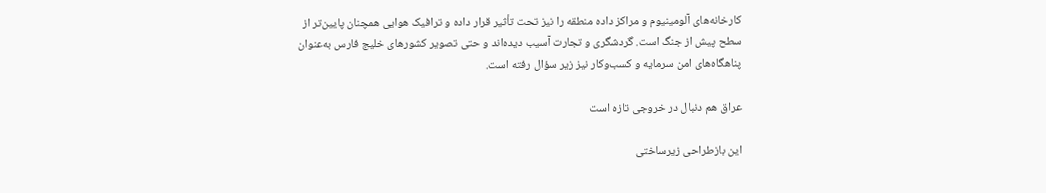کارخانه‌های آلومینیوم و مراکز داده منطقه را نیز تحت تأثیر قرار داده و ترافیک هوایی همچنان پایین‌تر از سطح پیش از جنگ است. گردشگری و تجارت آسیب دیده‌اند و حتی تصویر کشورهای خلیج فارس به‌عنوان پناهگاه‌های امن سرمایه و کسب‌وکار نیز زیر سؤال رفته است.

عراق هم دنبال در خروجی تازه است

این بازطراحی زیرساختی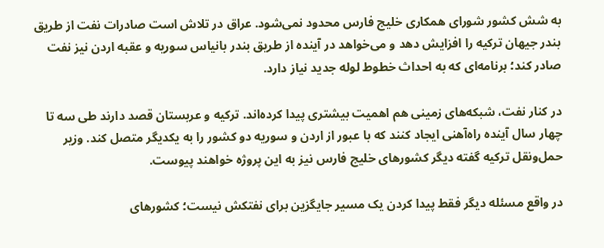به شش کشور شورای همکاری خلیج فارس محدود نمی‌شود. عراق در تلاش است صادرات نفت از طریق بندر جیهان ترکیه را افزایش دهد و می‌خواهد در آینده از طریق بندر بانیاس سوریه و عقبه اردن نیز نفت صادر کند؛ برنامه‌ای که به احداث خطوط لوله جدید نیاز دارد.

در کنار نفت، شبکه‌های زمینی هم اهمیت بیشتری پیدا کرده‌اند. ترکیه و عربستان قصد دارند طی سه تا چهار سال آینده راه‌آهنی ایجاد کنند که با عبور از اردن و سوریه دو کشور را به یکدیگر متصل کند. وزیر حمل‌ونقل ترکیه گفته دیگر کشورهای خلیج فارس نیز به این پروژه خواهند پیوست.

در واقع مسئله دیگر فقط پیدا کردن یک مسیر جایگزین برای نفتکش نیست؛ کشورهای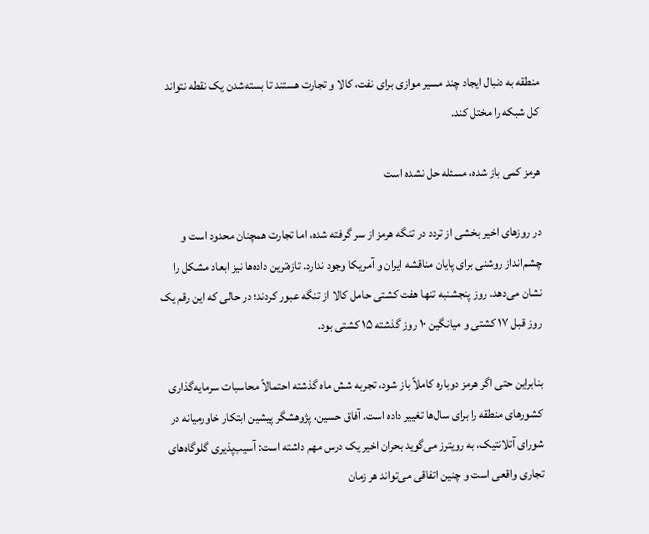منطقه به دنبال ایجاد چند مسیر موازی برای نفت، کالا و تجارت هستند تا بسته‌شدن یک نقطه نتواند کل شبکه را مختل کند.

هرمز کمی باز شده، مسئله حل نشده است

در روزهای اخیر بخشی از تردد در تنگه هرمز از سر گرفته شده، اما تجارت همچنان محدود است و چشم‌انداز روشنی برای پایان مناقشه ایران و آمریکا وجود ندارد. تازه‌ترین داده‌ها نیز ابعاد مشکل را نشان می‌دهد. روز پنجشنبه تنها هفت کشتی حامل کالا از تنگه عبور کردند؛ در حالی که این رقم یک روز قبل ۱۷ کشتی و میانگین ۱۰ روز گذشته ۱۵ کشتی بود.

بنابراین حتی اگر هرمز دوباره کاملاً باز شود، تجربه شش ماه گذشته احتمالاً محاسبات سرمایه‌گذاری کشورهای منطقه را برای سال‌ها تغییر داده است. آفاق حسین، پژوهشگر پیشین ابتکار خاورمیانه در شورای آتلانتیک، به رویترز می‌گوید بحران اخیر یک درس مهم داشته است: آسیب‌پذیری گلوگاه‌های تجاری واقعی است و چنین اتفاقی می‌تواند هر زمان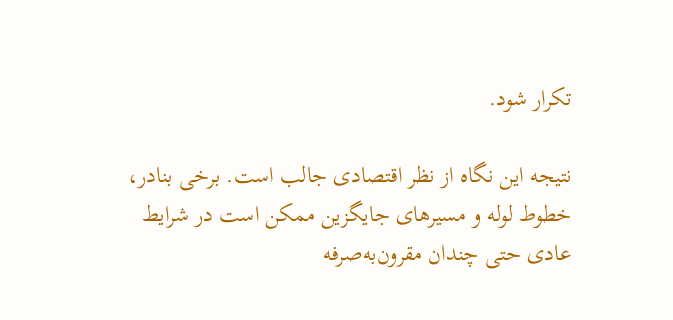تکرار شود.

نتیجه این نگاه از نظر اقتصادی جالب است. برخی بنادر، خطوط لوله و مسیرهای جایگزین ممکن است در شرایط عادی حتی چندان مقرون‌به‌صرفه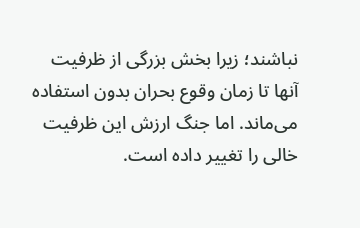نباشند؛ زیرا بخش بزرگی از ظرفیت آنها تا زمان وقوع بحران بدون استفاده می‌ماند. اما جنگ ارزش این ظرفیت خالی را تغییر داده است.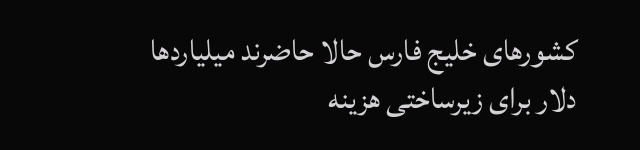کشورهای خلیج فارس حالا حاضرند میلیاردها دلار برای زیرساختی هزینه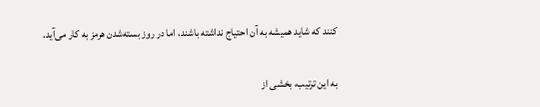کنند که شاید همیشه به آن احتیاج نداشته باشند، اما در روز بسته‌شدن هرمز به کار می‌آید.

به این ترتیب، بخشی از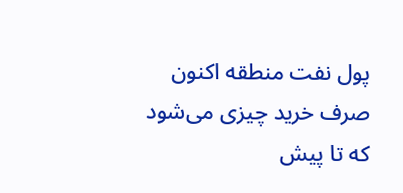پول نفت منطقه اکنون صرف خرید چیزی می‌شود که تا پیش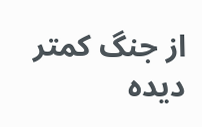از جنگ کمتر دیده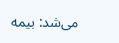می‌شد: بیمه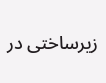زیرساختی در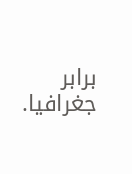برابر جغرافیا.